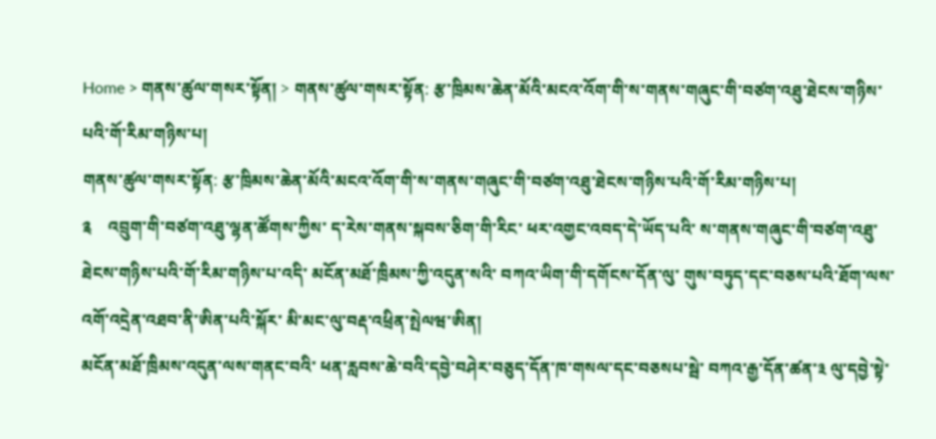Home > གནས་ཚུལ་གསར་སྟོན། > གནས་ཚུལ་གསར་སྟོན: རྩ་ཁྲིམས་ཆེན་མོའི་མངའ་འོག་གི་ས་གནས་གཞུང་གི་བཙག་འཐུ་ཐེངས་གཉིས་པའི་གོ་རིམ་གཉིས་པ།
གནས་ཚུལ་གསར་སྟོན: རྩ་ཁྲིམས་ཆེན་མོའི་མངའ་འོག་གི་ས་གནས་གཞུང་གི་བཙག་འཐུ་ཐེངས་གཉིས་པའི་གོ་རིམ་གཉིས་པ།
༉    འབྲུག་གི་བཙག་འཐུ་ལྷན་ཚོགས་ཀྱིས་ ད་རེས་གནས་སྐབས་ཅིག་གི་རིང་ ཕར་འགྱང་འབད་དེ་ཡོད་པའི་ ས་གནས་གཞུང་གི་བཙག་འཐུ་ཐེངས་གཉིས་པའི་གོ་རིམ་གཉིས་པ་འདི་ མངོན་མཐོ་ཁྲིམས་ཀྱི་འདུན་སའི་ བཀའ་ཡིག་གི་དགོངས་དོན་ལུ་ གུས་བཏུད་དང་བཅས་པའི་ཐོག་ལས་ འགོ་འདྲེན་འཐབ་ནི་ཨིན་པའི་སྐོར་ མི་མང་ལུ་བརྡ་འཕྲིན་སྤེལཝ་ཨིན།
མངོན་མཐོ་ཁྲིམས་འདུན་ལས་གནང་བའི་ ཕན་རླབས་ཆེ་བའི་དབྱེ་བཤེར་བཅུད་དོན་ཁ་གསལ་དང་བཅསཔ་སྦེ་ བཀའ་རྒྱ་དོན་ཚན་༣ ལུ་དབྱེ་སྟེ་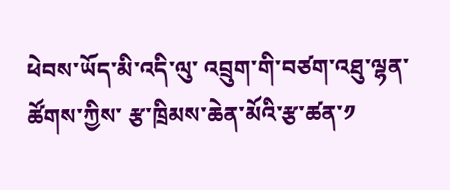ཕེབས་ཡོད་མི་འདི་ལུ་ འབྲུག་གི་བཙག་འཐུ་ལྷན་ཚོགས་ཀྱིས་ རྩ་ཁྲིམས་ཆེན་མོའི་རྩ་ཚན་༡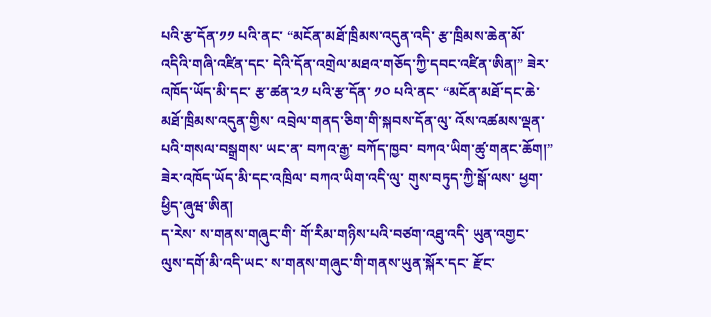པའི་རྩ་དོན་༡༡ པའི་ནང་ “མངོན་མཐོ་ཁྲིམས་འདུན་འདི་ རྩ་ཁྲིམས་ཆེན་མོ་འདིའི་གཞི་འཛིན་དང་ དེའི་དོན་འགྲེལ་མཐའ་གཅོད་ཀྱི་དབང་འཛིན་ཨིན།” ཟེར་འཁོད་ཡོད་མི་དང་ རྩ་ཚན་༢༡ པའི་རྩ་དོན་ ༡༠ པའི་ནང་ “མངོན་མཐོ་དང་ཆེ་མཐོ་ཁྲིམས་འདུན་གྱིས་ འབྲེལ་གནད་ཅིག་གི་སྐབས་དོན་ལུ་ འོས་འཚམས་ལྡན་པའི་གསལ་བསྒྲགས་ ཡང་ན་ བཀའ་རྒྱ་ བཀོད་ཁྱབ་ བཀའ་ཡིག་ཚུ་གནང་ཆོག།” ཟེར་འཁོད་ཡོད་མི་དང་འཁྲིལ་ བཀའ་ཡིག་འདི་ལུ་ གུས་བཏུད་ཀྱི་སྒོ་ལས་ ཕྱག་ཕྱིད་ཞུཝ་ཨིན།
ད་རེས་ ས་གནས་གཞུང་གི་ གོ་རིམ་གཉིས་པའི་བཙག་འཐུ་འདི་ ཡུན་འགྱང་ལུས་དགོ་མི་འདི་ཡང་ ས་གནས་གཞུང་གི་གནས་ཡུན་སྐོར་དང་ རྫོང་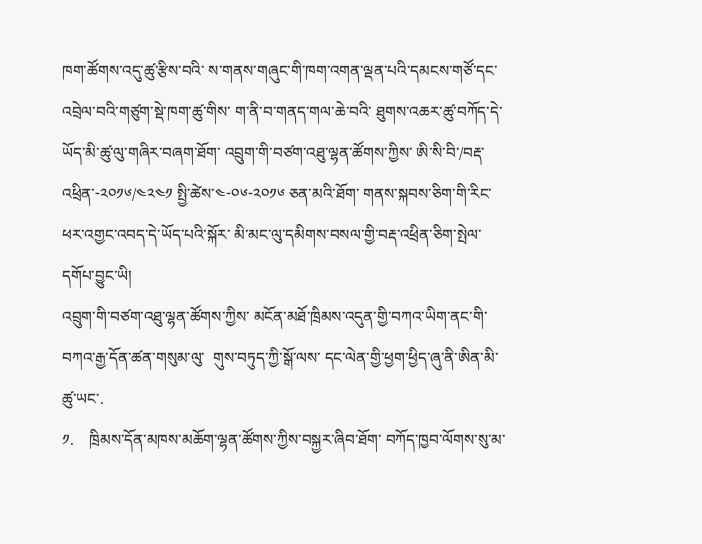ཁག་ཚོགས་འདུ་ཚུ་རྩིས་བའི་ ས་གནས་གཞུང་གི་ཁག་འགན་ལྡན་པའི་དམངས་གཙོ་དང་འབྲེལ་བའི་གཙུག་སྡེ་ཁག་ཚུ་གིས་ ག་ནི་བ་གནད་གལ་ཆེ་བའི་ ཐུགས་འཆར་ཚུ་བཀོད་དེ་ཡོད་མི་ཚུ་ལུ་གཞིར་བཞག་ཐོག་ འབྲུག་གི་བཙག་འཐུ་ལྷན་ཚོགས་ཀྱིས་ ཨི་སི་བི་/བརྡ་འཕྲིན་-༢༠༡༦/༤༢༤༡ སྤྱི་ཚེས་༤-༠༦-༢༠༡༦ ཅན་མའི་ཐོག་ གནས་སྐབས་ཅིག་གི་རིང་ ཕར་འགྱང་འབད་དེ་ཡོད་པའི་སྐོར་ མི་མང་ལུ་དམིགས་བསལ་གྱི་བརྡ་འཕྲིན་ཅིག་སྤེལ་དགོཔ་བྱུང་ཡི།
འབྲུག་གི་བཙག་འཐུ་ལྷན་ཚོགས་ཀྱིས་ མངོན་མཐོ་ཁྲིམས་འདུན་གྱི་བཀའ་ཡིག་ནང་གི་ བཀའ་རྒྱ་དོན་ཚན་གསུམ་ལུ་  གུས་བཏུད་ཀྱི་སྒོ་ལས་ དང་ལེན་གྱི་ཕྱག་ཕྱིད་ཞུ་ནི་ཨིན་མི་ཚུ་ཡང་.
༡.    ཁྲིམས་དོན་མཁས་མཆོག་ལྷན་ཚོགས་ཀྱིས་བསྐྱར་ཞིབ་ཐོག་ བཀོད་ཁྱབ་ལོགས་སུ་མ་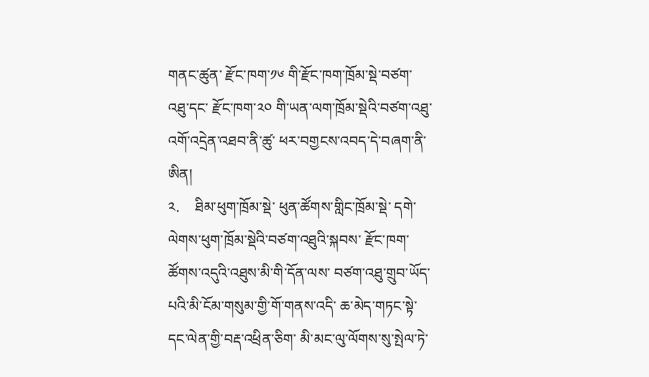གནང་ཚུན་ རྫོང་ཁག་༡༦ གི་རྫོང་ཁག་ཁྲོམ་སྡེ་བཙག་འཐུ་དང་ རྫོང་ཁག་༢༠ གི་ཡན་ལག་ཁྲོམ་སྡེའི་བཙག་འཐུ་འགོ་འདྲེན་འཐབ་ནི་ཚུ་ ཕར་བགྱངས་འབད་དེ་བཞག་ནི་ཨིན།
༢.    ཐིམ་ཕུག་ཁྲོམ་སྡེ་ ཕུན་ཚོགས་གླིང་ཁྲོམ་སྡེ་ དགེ་ལེགས་ཕུག་ཁྲོམ་སྡེའི་བཙག་འཐུའི་སྐབས་ རྫོང་ཁག་ཚོགས་འདུའི་འཐུས་མི་གི་དོན་ལས་ བཙག་འཐུ་གྲུབ་ཡོད་པའི་མི་ངོམ་གསུམ་གྱི་གོ་གནས་འདི་ ཆ་མེད་གཏང་སྟེ་ དང་ལེན་གྱི་བརྡ་འཕྲིན་ཅིག་ མི་མང་ལུ་ལོགས་སུ་སྤེལ་ཏེ་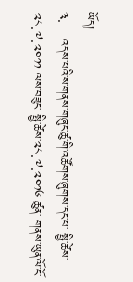ཡོད།
༣.    འདས་པའི་ས་གནས་གཞུང་ཚུ་གི་འཚོགས་ཞུགས་དང་པ་ སྤྱི་ཚེས་༢༨.༧.༢༠༡༡ ལས་བཟུང་ སྤྱི་ཚེས་༢༨.༧.༢༠༡༦ ཚུན་ གནས་ཡུན་ལོ་ངོ་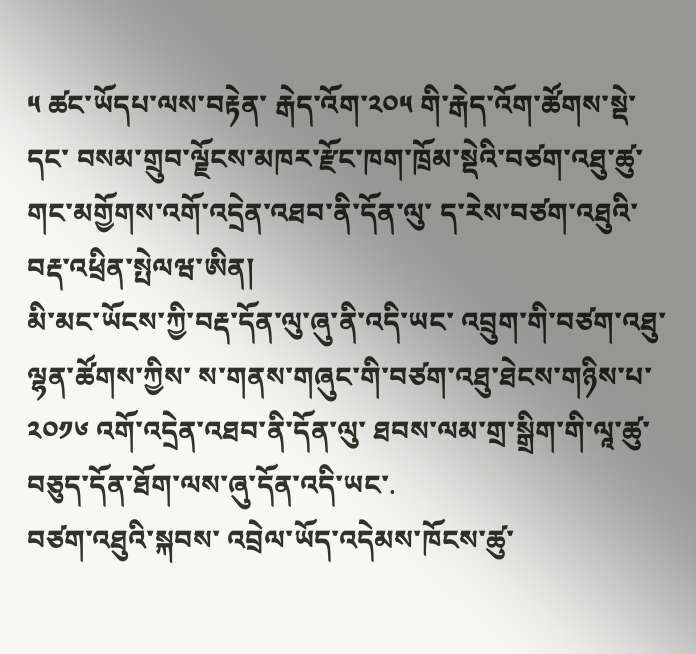༥ ཚང་ཡོདཔ་ལས་བརྟེན་ རྒེད་འོག་༢༠༥ གི་རྒེད་འོག་ཚོགས་སྡེ་དང་ བསམ་གྲུབ་ལྗོངས་མཁར་རྫོང་ཁག་ཁྲོམ་སྡེའི་བཙག་འཐུ་ཚུ་ གང་མགྱོགས་འགོ་འདྲེན་འཐབ་ནི་དོན་ལུ་ ད་རེས་བཙག་འཐུའི་བརྡ་འཕྲིན་སྤེལཝ་ཨིན།
མི་མང་ཡོངས་ཀྱི་བརྡ་དོན་ལུ་ཞུ་ནི་འདི་ཡང་ འབྲུག་གི་བཙག་འཐུ་ལྷན་ཚོགས་ཀྱིས་ ས་གནས་གཞུང་གི་བཙག་འཐུ་ཐེངས་གཉིས་པ་༢༠༡༦ འགོ་འདྲེན་འཐབ་ནི་དོན་ལུ་ ཐབས་ལམ་གྲ་སྒྲིག་གི་ལཱ་ཚུ་ བཅུད་དོན་ཐོག་ལས་ཞུ་དོན་འདི་ཡང་.
བཙག་འཐུའི་སྐབས་ འབྲེལ་ཡོད་འདེམས་ཁོངས་ཚུ་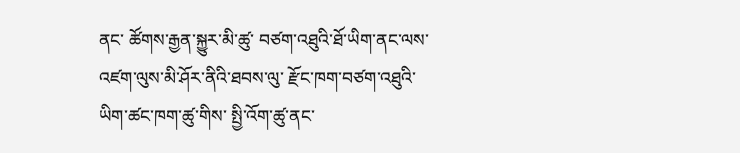ནང་ ཚོགས་རྒྱན་སྐྱུར་མི་ཚུ་ བཙག་འཐུའི་ཐོ་ཡིག་ནང་ལས་ འཛག་ལུས་མི་ཤོར་ནིའི་ཐབས་ལུ་ རྫོང་ཁག་བཙག་འཐུའི་ཡིག་ཚང་ཁག་ཚུ་གིས་ སྤྱི་འོག་ཚུ་ནང་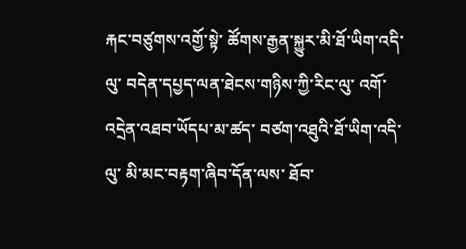རྐང་བཙུགས་འགྱོ་སྟེ་ ཚོགས་རྒྱན་སྐྱུར་མི་ཐོ་ཡིག་འདི་ལུ་ བདེན་དཔྱད་ལན་ཐེངས་གཉིས་ཀྱི་རིང་ལུ་ འགོ་འདྲེན་འཐབ་ཡོདཔ་མ་ཚད་ བཙག་འཐུའི་ཐོ་ཡིག་འདི་ལུ་ མི་མང་བརྟག་ཞིབ་དོན་ལས་ ཐོབ་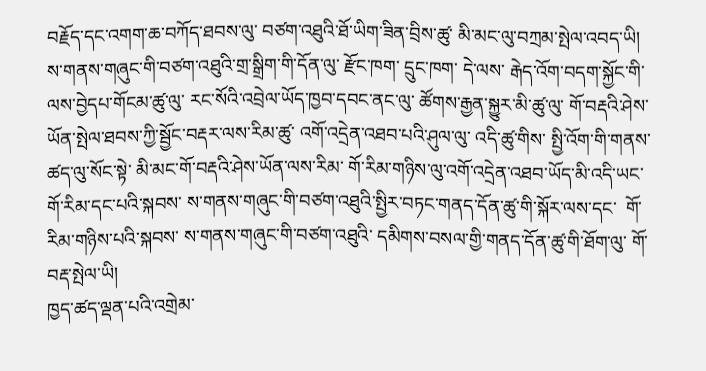བརྗོད་དང་འགག་ཆ་བཀོད་ཐབས་ལུ་ བཙག་འཐུའི་ཐོ་ཡིག་ཟིན་བྲིས་ཚུ་ མི་མང་ལུ་བཀྲམ་སྤེལ་འབད་ཡི།
ས་གནས་གཞུང་གི་བཙག་འཐུའི་གྲ་སྒྲིག་གི་དོན་ལུ་ རྫོང་ཁག་ དྲུང་ཁག་ དེ་ལས་ རྒེད་འོག་བདག་སྐྱོང་གི་ལས་བྱེདཔ་གོངམ་ཚུ་ལུ་ རང་སོའི་འབྲེལ་ཡོད་ཁྱབ་དབང་ནང་ལུ་ ཚོགས་རྒྱན་སྐྱུར་མི་ཚུ་ལུ་ གོ་བརྡའི་ཤེས་ཡོན་སྤེལ་ཐབས་ཀྱི་སྦྱོང་བརྡར་ལས་རིམ་ཚུ་ འགོ་འདྲེན་འཐབ་པའི་ཤུལ་ལུ་ འདི་ཚུ་གིས་ སྤྱི་འོག་གི་གནས་ཚད་ལུ་སོང་སྟེ་ མི་མང་གོ་བརྡའི་ཤེས་ཡོན་ལས་རིམ་ གོ་རིམ་གཉིས་ལུ་འགོ་འདྲེན་འཐབ་ཡོད་མི་འདི་ཡང་ གོ་རིམ་དང་པའི་སྐབས་ ས་གནས་གཞུང་གི་བཙག་འཐུའི་སྤྱིར་བཏང་གནད་དོན་ཚུ་གི་སྐོར་ལས་དང་  གོ་རིམ་གཉིས་པའི་སྐབས་ ས་གནས་གཞུང་གི་བཙག་འཐུའི་ དམིགས་བསལ་གྱི་གནད་དོན་ཚུ་གི་ཐོག་ལུ་ གོ་བརྡ་སྤེལ་ཡི།
ཁྱད་ཚད་ལྡན་པའི་འགྲེམ་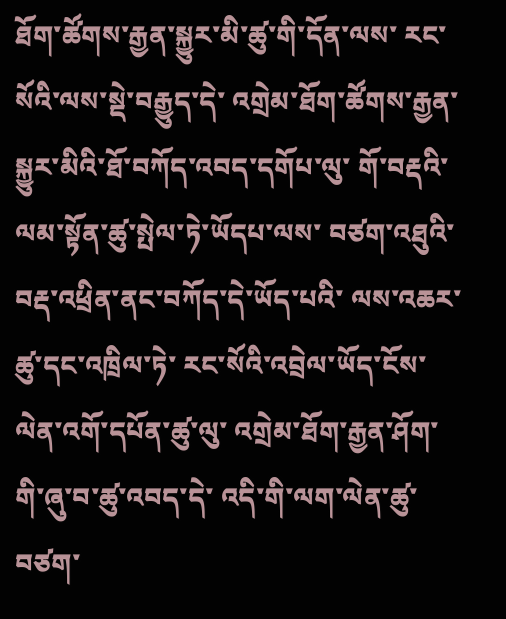ཐོག་ཚོགས་རྒྱན་སྐྱུར་མི་ཚུ་གི་དོན་ལས་ རང་སོའི་ལས་སྡེ་བརྒྱུད་དེ་ འགྲེམ་ཐོག་ཚོགས་རྒྱན་སྐྱུར་མིའི་ཐོ་བཀོད་འབད་དགོཔ་ལུ་ གོ་བརྡའི་ལམ་སྟོན་ཚུ་སྤེལ་ཏེ་ཡོདཔ་ལས་ བཙག་འཐུའི་བརྡ་འཕྲིན་ནང་བཀོད་དེ་ཡོད་པའི་ ལས་འཆར་ཚུ་དང་འཁྲིལ་ཏེ་ རང་སོའི་འབྲེལ་ཡོད་ངོས་ལེན་འགོ་དཔོན་ཚུ་ལུ་ འགྲེམ་ཐོག་རྒྱན་ཤོག་གི་ཞུ་བ་ཚུ་འབད་དེ་ འདི་གི་ལག་ལེན་ཚུ་ བཙག་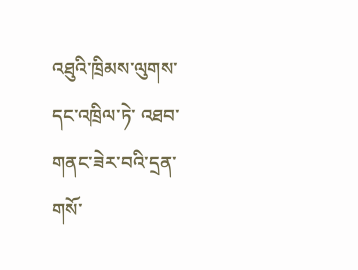འཐུའི་ཁྲིམས་ལུགས་དང་འཁྲིལ་ཏེ་ འཐབ་གནང་ཟེར་བའི་དྲན་གསོ་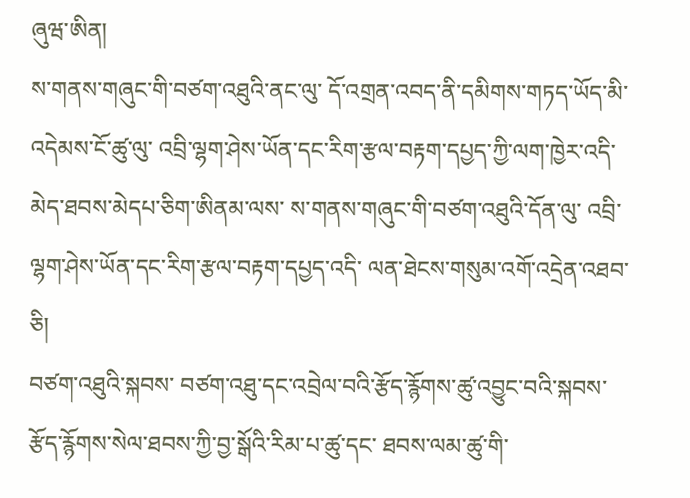ཞུཝ་ཨིན།
ས་གནས་གཞུང་གི་བཙག་འཐུའི་ནང་ལུ་ དོ་འགྲན་འབད་ནི་དམིགས་གཏད་ཡོད་མི་འདེམས་ངོ་ཚུ་ལུ་ འབྲི་ལྷག་ཤེས་ཡོན་དང་རིག་རྩལ་བརྟག་དཔྱད་ཀྱི་ལག་ཁྱེར་འདི་ མེད་ཐབས་མེདཔ་ཅིག་ཨིནམ་ལས་ ས་གནས་གཞུང་གི་བཙག་འཐུའི་དོན་ལུ་ འབྲི་ལྷག་ཤེས་ཡོན་དང་རིག་རྩལ་བརྟག་དཔྱད་འདི་ ལན་ཐེངས་གསུམ་འགོ་འདྲེན་འཐབ་ཅི།
བཙག་འཐུའི་སྐབས་ བཙག་འཐུ་དང་འབྲེལ་བའི་རྩོད་རྙོགས་ཚུ་འབྱུང་བའི་སྐབས་ རྩོད་རྙོགས་སེལ་ཐབས་ཀྱི་བྱ་སྒོའི་རིམ་པ་ཚུ་དང་ ཐབས་ལམ་ཚུ་གི་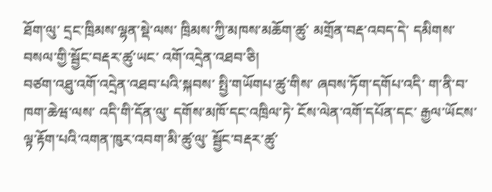ཐོག་ལུ་ དྲང་ཁྲིམས་ལྷན་སྡེ་ལས་ ཁྲིམས་ཀྱི་མཁས་མཆོག་ཚུ་ མགྲོན་བརྡ་འབད་དེ་ དམིགས་བསལ་གྱི་སྦྱོང་བརྡར་ཚུ་ཡང་ འགོ་འདྲེན་འཐབ་ཅི།
བཙག་འཐུ་འགོ་འདྲེན་འཐབ་པའི་སྐབས་ སྤྱི་གཡོགཔ་ཚུ་གིས་ ཞབས་ཏོག་དགོཔ་འདི་ ག་ནི་བ་ཁག་ཆེཝ་ལས་ འདི་གི་དོན་ལུ་ དགོས་མཁོ་དང་འཁྲིལ་ཏེ་ ངོས་ལེན་འགོ་དཔོན་དང་ རྒྱལ་ཡོངས་ལྟ་རྟོག་པའི་འགན་ཁུར་འབག་མི་ཚུ་ལུ་ སྦྱོང་བརྡར་ཚུ་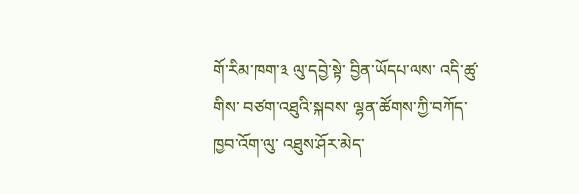གོ་རིམ་ཁག་༣ ལུ་དབྱེ་སྟེ་ བྱིན་ཡོདཔ་ལས་ འདི་ཚུ་གིས་ བཙག་འཐུའི་སྐབས་ ལྷན་ཚོགས་ཀྱི་བཀོད་ཁྱབ་འོག་ལུ་ འཐུས་ཤོར་མེད་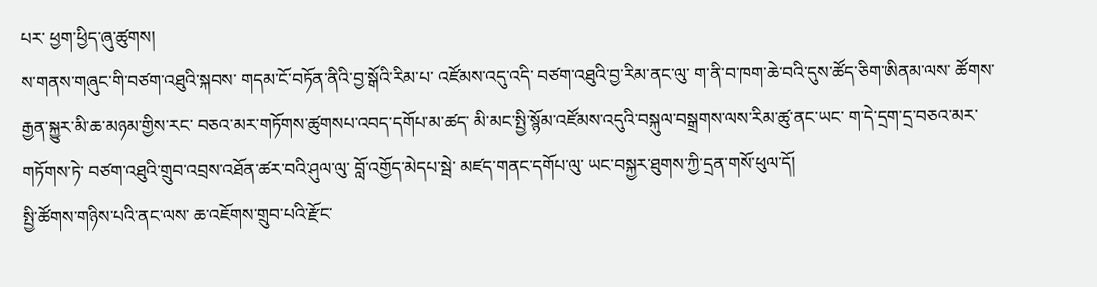པར་ ཕྱག་ཕྱིད་ཞུ་ཚུགས།
ས་གནས་གཞུང་གི་བཙག་འཐུའི་སྐབས་ གདམ་ངོ་བཏོན་ནིའི་བྱ་སྒོའི་རིམ་པ་ འཛོམས་འདུ་འདི་ བཙག་འཐུའི་བྱ་རིམ་ནང་ལུ་ ག་ནི་བ་ཁག་ཆེ་བའི་དུས་ཚོད་ཅིག་ཨིནམ་ལས་ ཚོགས་རྒྱན་སྐྱུར་མི་ཆ་མཉམ་གྱིས་རང་ བཅའ་མར་གཏོགས་ཚུགསཔ་འབད་དགོཔ་མ་ཚད་ མི་མང་སྤྱི་སྙོམ་འཛོམས་འདུའི་བསྐུལ་བསྒྲགས་ལས་རིམ་ཚུ་ནང་ཡང་ ག་དེ་དྲག་དྲ་བཅའ་མར་གཏོགས་ཏེ་ བཙག་འཐུའི་གྲུབ་འབྲས་འཐོན་ཚར་བའི་ཤུལ་ལུ་ བློ་འགྱོད་མེདཔ་སྦེ་ མཛད་གནང་དགོཔ་ལུ་ ཡང་བསྐྱར་ཐུགས་ཀྱི་དྲན་གསོ་ཕུལ་དོ།
སྤྱི་ཚོགས་གཉིས་པའི་ནང་ལས་ ཆ་འཇོགས་གྲུབ་པའི་རྫོང་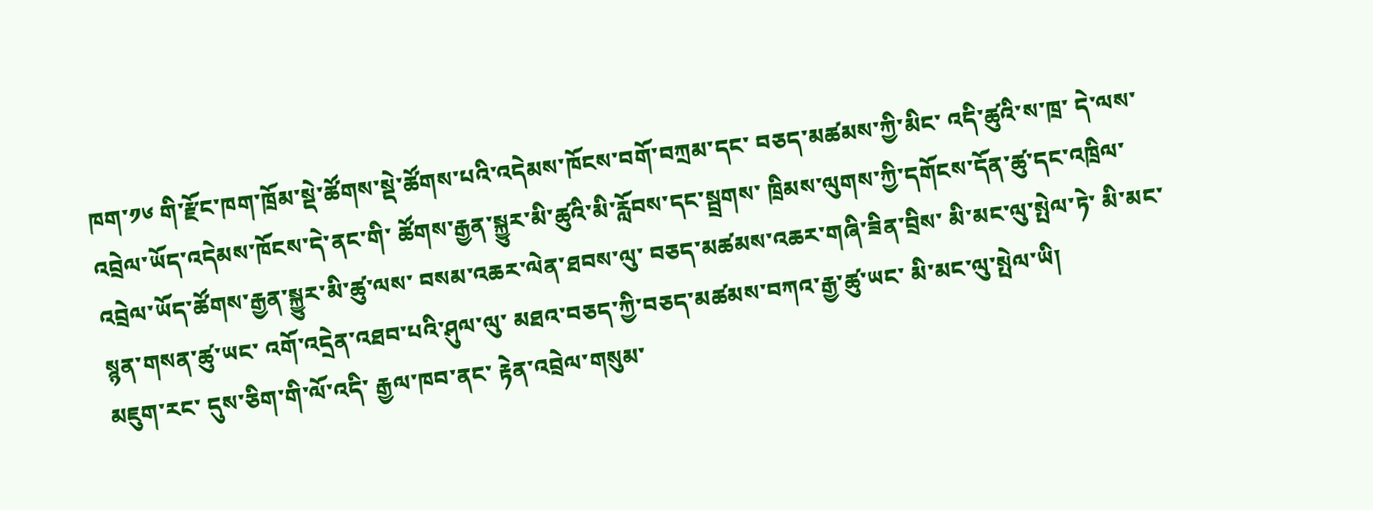ཁག་༡༦ གི་རྫོང་ཁག་ཁྲོམ་སྡེ་ཚོགས་སྡེ་ཚོགས་པའི་འདེམས་ཁོངས་བགོ་བཀྲམ་དང་ བཅད་མཚམས་ཀྱི་མིང་ འདི་ཚུའི་ས་ཁྲ་ དེ་ལས་ འབྲེལ་ཡོད་འདེམས་ཁོངས་དེ་ནང་གི་ ཚོགས་རྒྱན་སྐྱུར་མི་ཚུའི་མི་རློབས་དང་སྦྲགས་ ཁྲིམས་ལུགས་ཀྱི་དགོངས་དོན་ཚུ་དང་འཁྲིལ་ འབྲེལ་ཡོད་ཚོགས་རྒྱན་སྐྱུར་མི་ཚུ་ལས་ བསམ་འཆར་ལེན་ཐབས་ལུ་ བཅད་མཚམས་འཆར་གཞི་ཟིན་བྲིས་ མི་མང་ལུ་སྤེལ་ཏེ་ མི་མང་སྙན་གསན་ཚུ་ཡང་ འགོ་འདྲེན་འཐབ་པའི་ཤུལ་ལུ་ མཐའ་བཅད་ཀྱི་བཅད་མཚམས་བཀའ་རྒྱ་ཚུ་ཡང་ མི་མང་ལུ་སྤེལ་ཡི།
མཇུག་རང་ དུས་ཅིག་གི་ལོ་འདི་ རྒྱལ་ཁབ་ནང་ རྟེན་འབྲེལ་གསུམ་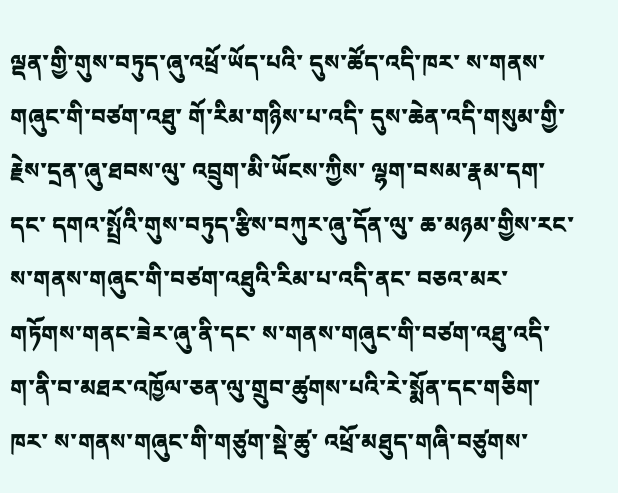ལྡན་གྱི་གུས་བཏུད་ཞུ་འཕྲོ་ཡོད་པའི་ དུས་ཚོད་འདི་ཁར་ ས་གནས་གཞུང་གི་བཙག་འཐུ་ གོ་རིམ་གཉིས་པ་འདི་ དུས་ཆེན་འདི་གསུམ་གྱི་རྗེས་དྲན་ཞུ་ཐབས་ལུ་ འབྲུག་མི་ཡོངས་ཀྱིས་ ལྷག་བསམ་རྣམ་དག་དང་ དགའ་སྤྲོའི་གུས་བཏུད་རྩིས་བཀུར་ཞུ་དོན་ལུ་ ཆ་མཉམ་གྱིས་རང་ ས་གནས་གཞུང་གི་བཙག་འཐུའི་རིམ་པ་འདི་ནང་ བཅའ་མར་གཏོགས་གནང་ཟེར་ཞུ་ནི་དང་ ས་གནས་གཞུང་གི་བཙག་འཐུ་འདི་ ག་ནི་བ་མཐར་འཁྱོལ་ཅན་ལུ་གྲུབ་ཚུགས་པའི་རེ་སྨོན་དང་གཅིག་ཁར་ ས་གནས་གཞུང་གི་གཙུག་སྡེ་ཚུ་ འཕྲོ་མཐུད་གཞི་བཙུགས་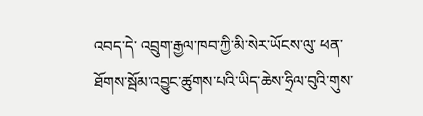འབད་དེ་ འབྲུག་རྒྱལ་ཁབ་ཀྱི་མི་སེར་ཡོངས་ལུ་ ཕན་ཐོགས་སྦོམ་འབྱུང་ཚུགས་པའི་ཡིད་ཆེས་ཧྲིལ་བུའི་གུས་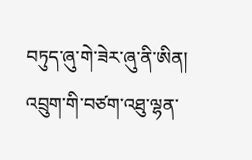བཏུད་ཞུ་གེ་ཟེར་ཞུ་ནི་ཨིན།
འབྲུག་གི་བཙག་འཐུ་ལྷན་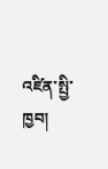འཛིན་སྤྱི་ཁྱབ།